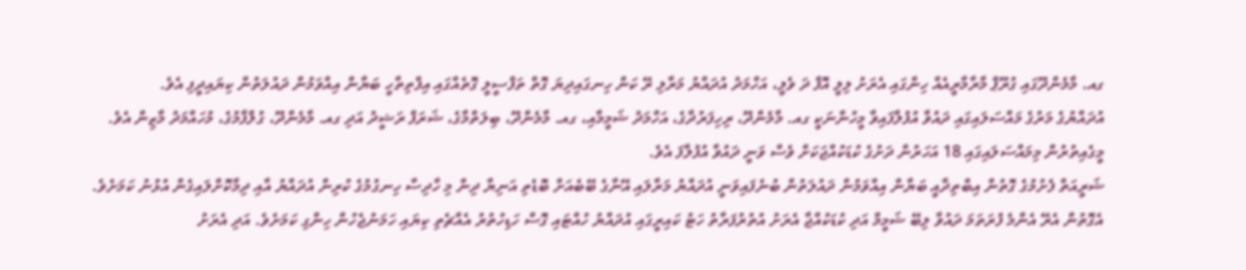ގއ. މާމެންދޫގައި ގުރޫޕް މާރާމާރީއެއް ހިންގައި އެރަށު ލިލީ އޮފް ދަ ވެލީ، އަހްމަދު އުދައްޔު މަރާލި ރޭ ކަން ހިނގައިދިޔަ ގޮތް ތަފްސީލީ ގޮތެއްގައި އިފްތިތާހީ ބަޔާން އިއްވަމުން ދައުލަތުން ކިޔައިދީފި އެވެ.
އުދައްޔުގެ މަރުގެ މައްސަލައިގައި ދައުވާ އުފުލާފައިވާ މީހުންނަކީ ގއ. މާމެންދޫ، ރިހިފަރުދާގެ، އަހްމަދު ޝަމީމާއި، ގއ. މާމެންދޫ، ބިލަތްމާގެ، ޝަރަފް ރަޝީދު އަދި ގއ. މާމެންދޫ، ގުލްފާމުގެ، މުހައްމަދު މާޒިން އެވެ. މީގެއިތުރުން މިމައްސަލައިގައި 18 އަހަރުން ދަށުގެ ކުޑަކުއްޖަކަށް ވެސް ވަނީ ދައުވާ އުފުލާފަ އެވެ.
ޝަރީއަތް ފެށުމުގެ ގޮތުން އިބްތިދާއީ ބަޔާން އިއްވަމުން ދައުލަތުން ބުނެފައިވަނީ އުދައްޔު މަރާލައި އޭނާގެ ބޭބެއަށް ބޮޑެތި އަނިޔާ ދިން މި ހާދިސާ ހިނގުމުގެ ކުރިން އުދައްޔު އާއި ދިމާކޮށްލައިގެން އުޅުނު ކަމަށެވެ. އެގޮތުން އެރޭ އެންމެ ފުރަތަމަ ދައުވާ ލިބޭ ޝަމީމް އަދި ކުޑަކުއްޖާ އެރަށު އުތުރުފަރާތު ހަޓު ކައިރީގައި އުދައްޔު ހުއްޓައި ގޮސް ހަޑިހުތުރު އެއްޗެތި ކިޔައި ހަމަނުޖެހުން ހިންގި ކަމަށެވެ. އަދި އެރަށު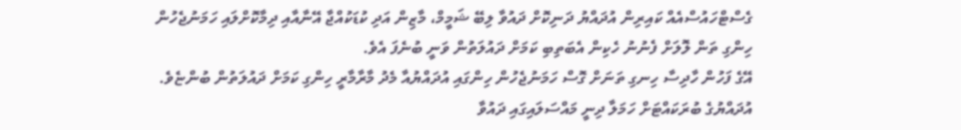ގެސްޓްހައުސްއެއް ކައިރިން އުދައްޔު ދަނިކޮށް ދައުވާ ލިބޭ ޝަމީމް، މާޒިން އަދި ކުޑަކުއްޖާ އޭނާއާއި ދިމާކޮށްލައި ހަމަނުޖެހުން ހިންގި ތަން ލޮލަށް ފެނުނު ހެކިން އެބަތިބި ކަމަށް ދައުލަތުން ވަނީ ބުނެފަ އެވެ.
އޭގެ ފަހުން ހާދިސާ ހިނގި ތަނަށް ގޮސް ހަމަނުޖެހުން ހިންގައި އުދައްޔުއާ މެދު މާރާމާރީ ހިންގި ކަމަށް ދައުލަތުން ބުންޏެވެ. އުދައްޔުގެ ބުރަކައްޓަށް ހަމަލާ ދިނީ މައްސަލައިގައި ދައުވާ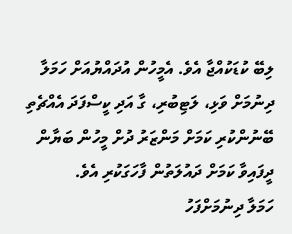ލިބޭ ކުޑަކުއްޖާ އެވެ. އެމީހުން އުދައްޔުއަށް ހަމަލާ ދިނުމަށް ވަޅި، ލަޓިބުރި، ގާ އަދި ކީސްފަދަ އެއްޗެތި ބޭނުންކުރި ކަމަށް މަންޒަރު ދުށް މީހުން ބަޔާން ދީފައިވާ ކަމަށް ދައުލަތުން ފާހަގަކުރި އެވެ.
ހަމަލާ ދިނުމަށްފަހު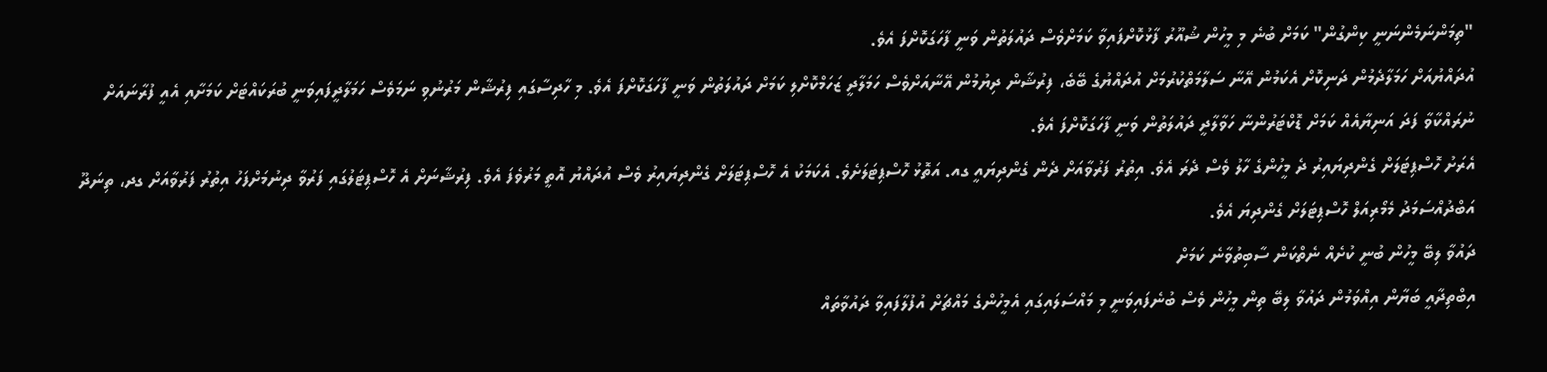"ތިމަންނަމެންނަނީ ކިންގުން" ކަމަށް ބުނެ މި މީހުން ޝުއޫރު ފާޅުކޮށްފައިވާ ކަމަށްވެސް ދައުލަތުން ވަނީ ފާހަގަކޮށްފަ އެވެ.
އުދައްޔުއަށް ހަމަލާދެމުން ދަނިކޮށް އެކަމުން އޭނާ ސަލާމަތްކުރުމަށް އުދައްޔުގެ ބޭބެ، ފިރުޝާން ދިޔުމުން އޭނާއަށްވެސް ހަމަލާދީ ޒަހަމްކޮށްލި ކަމަށް ދައުލަތުން ވަނީ ފާހަގަކޮށްފަ އެވެ. މި ހާދިސާގައި ފިރުޝާން މަރުނުވި ނަމަވެސް ހަމަލާދީފައިވަނީ ބުރަކައްޓަށް ކަމަށާއި އެއީ ފުރާނައަށް ނުރައްކާވާ ފަދަ އަނިޔާއެއް ކަމަށް ޑޮކްޓަރުންނާ ހަވާލާދީ ދައުލަތުން ވަނީ ފާހަގަކޮށްފަ އެވެ.
އެރަށު ހޮސްޕިޓަލަށް ގެންދިޔައިރު ދެ މީހުންގެ ހާލު ވެސް ދެރަ އެވެ. އިތުރު ފަރުވާއަށް ދެން ގެންދިޔައީ ގއ. އަތޮޅު ހޮސްޕިޓަލަށެވެ. އެކަމަކު އެ ހޮސްޕިޓަލަށް ގެންދިޔައިރު ވެސް އުދައްޔު އޮތީ މަރުވެފަ އެވެ. ފިރުޝާނަށް އެ ހޮސްޕިޓަލުގައި ފަރުވާ ދިނުމަށްފަހު އިތުރު ފަރުވާއަށް ގދ، ތިނަދޫ އަބްދުއްސަމަދު މެމޯރިއަލް ހޮސްޕިޓަލަށް ގެންދިޔަ އެވެ.
ދައުވާ ލިބޭ މީހުން ބުނީ ކުށެއް ނެތްކަން ސާބިތުވާނެ ކަމަށް
އިބްތިދާއީ ބަޔާން އިއްވަމުން ދައުވާ ލިބޭ ތިން މީހުން ވެސް ބުނެފައިވަނީ މި މައްސަލައިގައި އެމީހުންގެ މައްޗަށް އުފުލާފައިވާ ދައުވާތައް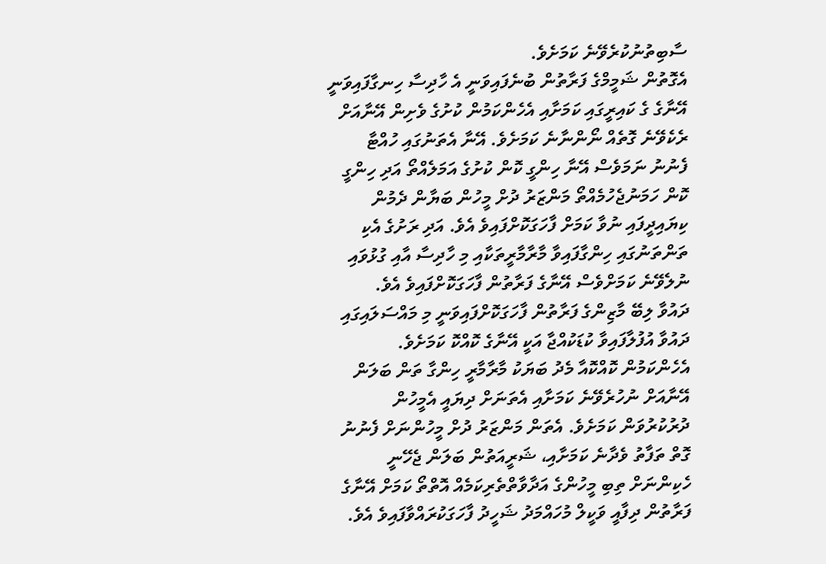ސާބިތުނުކުރެވޭނެ ކަމަށެވެ.
އެގޮތުން ޝަމީމްގެ ފަރާތުން ބުނެފައިވަނީ އެ ހާދިސާ ހިނގާފައިވަނީ އޭނާގެ ގެ ކައިރީގައި ކަމަށާއި އެހެންކަމުން ކުށުގެ ވެށިން އޭނާއަށް ރެކެވޭނެ ގޮތެއް ނޯންނާނެ ކަމަށެވެ. އޭނާ އެތަނުގައި ހުއްޓާ ފެނުނު ނަމަވެސް އޭނާ ހިންގީ ކޮން ކުށުގެ އަމަލެއްތޯ އަދި ހިންގީ ކޮން ހަމަނުޖެހުމެއްތޯ މަންޒަރު ދުށް މީހުން ބަޔާން ދެމުން ކިޔައިދީފައި ނުވާ ކަމަށް ފާހަގަކޮށްފައިވެ އެވެ. އަދި ރަށުގެ އެކި ތަންތަނުގައި ހިންގާފައިވާ މާރާމާރީތަކާއި މި ހާދިސާ އާއި ގުޅުވައި ނުލެވޭނެ ކަމަށްވެސް އޭނާގެ ފަރާތުން ފާހަގަކޮށްފައިވެ އެވެ.
ދައުވާ ލިބޭ މާޒިންގެ ފަރާތުން ފާހަގަކޮށްފައިވަނީ މި މައްސަލައިގައި ދައުވާ އުފުލާފައިވާ ކުޑަކުއްޖާ އަކީ އޭނާގެ ކޮއްކޮ ކަމަށެވެ. އެހެންކަމުން ކޮއްކޮއާ މެދު ބަޔަކު މާރާމާރީ ހިންގާ ތަން ބަލަން އޭނާއަށް ނުހުރެވޭނެ ކަމަށާއި އެތަނަށް ދިޔައީ އެމީހުން ދުރުކުރުވަން ކަމަށެވެ. އެތަން މަންޒަރު ދުށް މީހުންނަށް ފެނުނު ގޮތް ތަފާތު ވެދާނެ ކަމަށާއި، ޝަރީއަތުން ބަލަން ޖެހޭނީ ހެކިންނަށް ތިބި މީހުންގެ އަދާވާތްތެރިކަމެއް އޮތްތޯ ކަމަށް އޭނާގެ ފަރާތުން ދިފާއީ ވަކީލް މުހައްމަދު ޝަހީދު ފާހަގަކުރައްވާފައިވެ އެވެ.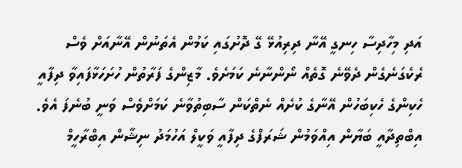އަދި މިހާދިސާ ހިނގީ އޭނާ ދިރިއުޅޭ ގޭ ދޮށުގައި ކަމުން އެތަނުން އޭނާއަށް ވެސް ރެކެގަނެގެން ދެވޭނެ ގޮތެއް ނޯންނާނެ ކަމަށެވެ. މާޒިންގެ ފަރާތުން ހުށަހަޅާފައިވާ ދިފާއީ ހެކިންގެ ހެކިބަހުން އޭނާގެ ކުށެއް ނެތްކަން ސާބިތުވާނެ ކަމަށްވެސް ވަނީ ބުނެފަ އެވެ.
އިބްތިދާއީ ބަޔާން އިއްވަމުން ޝަރަފްގެ ދިފާއީ ވަކީލް އަހުމަދު ނިޝާން އިބްރާހީމް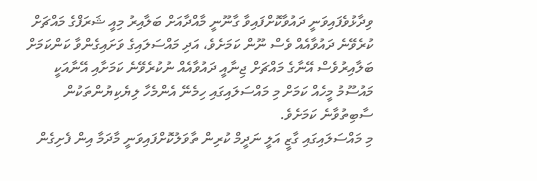ވިދާޅުވެފައިވަނީ ދައުވާކޮށްފައިވާ ގާނޫނީ މާއްދާއަށް ބަލާއިރު މިއީ ޝަރަފްގެ މައްޗަށް ކުރެވޭނެ ދައުވާއެއް ވެސް ނޫން ކަމަށެވެ، އަދި މައްސަލައިގެ ވަށައިގެންވާ ކަންކަމަށް ބަލާއިރުވެސް އޭނާގެ މައްޗަށް ޖިނާއީ ދައުވާއެއް ނުކުރެވޭނެ ކަމަށާއި އޭނާއަކީ މައުސޫމު މީހެއް ކަމަށް މި މައްސަލައިގައި ހިމެނޭ އެންމެހާ ލިޔެކިޔުންތަކުން ސާބިތުވާނެ ކަމަށެވެ.
މި މައްސަލައިގައި ގާޒީ އަލީ ނަދީމް ކުރިން ތާވަލުކޮށްފައިވަނީ މާދަމާ އިން ފެށިގެން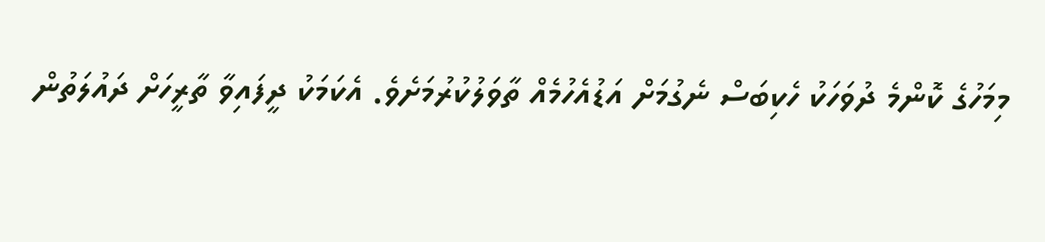މިމަހުގެ ކޮންމެ ދުވަހަކު ހެކިބަސް ނެގުމަށް އަޑުއެހުމެއް ތާވަލުކުރުމަށެވެ. އެކަމަކު ދީފައިވާ ތާރީހަށް ދައުލަތުން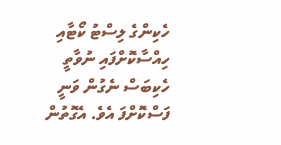ހެކިންގެ ލިސްޓު ކޯޓާއި ހިއްސާކޮށްފައި ނުވާތީ ހެކިބަސް ނެގުން ވަނީ ފަސްކޮށްފަ އެވެ. އެގޮތުން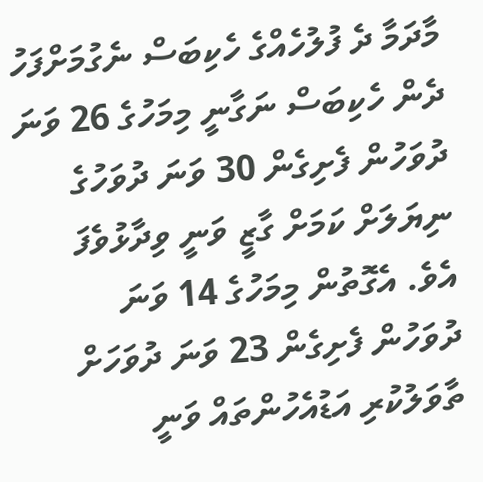މާދަމާ ދެ ފުލުހެއްގެ ހެކިބަސް ނެގުމަށްފަހު ދެން ހެކިބަސް ނަގާނީ މިމަހުގެ 26 ވަނަ ދުވަހުން ފެށިގެން 30 ވަނަ ދުވަހުގެ ނިޔަލަށް ކަމަށް ގާޒީ ވަނީ ވިދާޅުވެފަ އެވެ. އެގޮތުން މިމަހުގެ 14 ވަނަ ދުވަހުން ފެށިގެން 23 ވަނަ ދުވަހަށް ތާވަލުކުރި އަޑުއެހުންތައް ވަނީ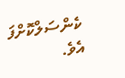ކެންސަލްކޮށްފަ އެވެ.